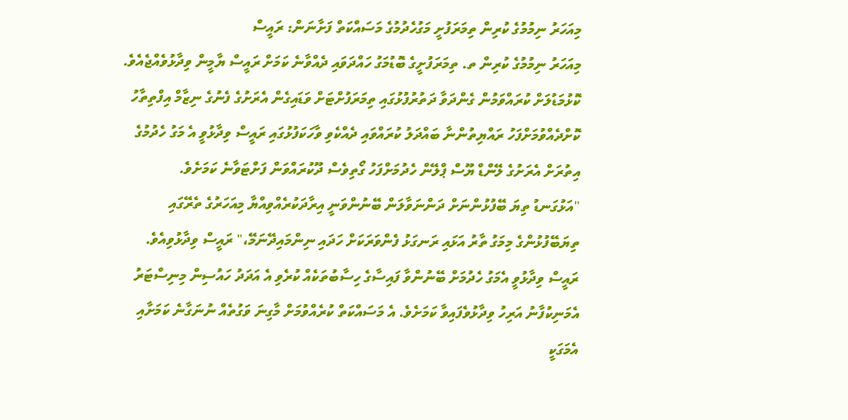މިއަހަރު ނިމުމުގެ ކުރިން ތިމަރަފުށީ މަގުހެދުމުގެ މަސައްކަތް ފަށާނަން: ރައީސް
މިއަހަރު ނިމުމުގެ ކުރިން ތ. ތިމަރަފުށީގެ ބޮޑުމަގު ހައްދަވައި ދެއްވާނެ ކަމަށް ރައީސް ޔާމީން ވިދާޅުވެއްޖެއެވެ.
ކޮޅުމަޑުލަށް ކުރައްވަމުން ގެންދަވާ ދަތުރުފުޅުގައި ތިމަރަފުށްޓަށް ވަޑައިގެން އެރަށުގެ ފެނުގެ ނިޒާމް އިފްތިތާހު ކޮށްދެއްވުމަށްފަހު ރައްޔިތުންނާ ބައްދަލު ކުރައްވައި ދެއްކެވި ވާހަކަފުޅުގައި ރައީސް ވިދާޅުވީ އެ މަގު ހެދުމުގެ އިތުރަށް އެރަށުގެ ލޭންޑް ޔޫސް ޕްލޭން ހެދުމަށްފަހު ގޯތިވެސް ދޫކުރައްވަން ފަށްޓަވާނެ ކަމަށެވެ.
"އަޅުގަނޑު ތިޔަ ބޭފުޅުންނަށް ދަންނަވާލަން ބޭނުންވަނީ އިރާދަކުރެއްވިއްޔާ މިއަހަރުގެ ތެރޭގައި ތިޔަބޭފުޅުންގެ މިމަގު ތާރު އަޅައި ރަނގަޅު ފެންވަރަކަށް ހަދައި ނިންމައިދޭނަމޭ،" ރައީސް ވިދާޅުވިއެވެ.
ރައީސް ވިދާޅުވީ އެމަގު ހެދުމަށް ބޭނުންވާ ފައިސާގެ ހިސާބުތަކެއް ކުރެވި އެ އަދަދު ހައުސިން މިނިސްޓަރު އެމަނިކުފާނު އަރިހު ވިދާޅުވެފައިވާ ކަމަށެވެ. އެ މަސައްކަތް ކުރެއްވުމަށް މާގިނަ ވަގުތެއް ނުނަގާނެ ކަމަށާއި އެމަގަކީ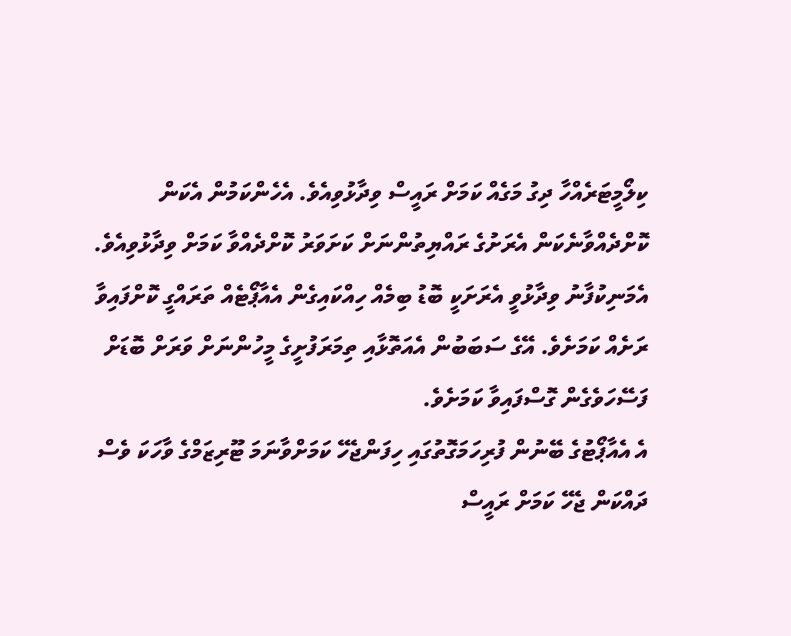ކިލޯމީޓަރެއްހާ ދިގު މަގެއް ކަމަށް ރައީސް ވިދާޅުވިއެވެ. އެހެންކަމުން އެކަން ކޮށްދެއްވާނެކަން އެރަށުގެ ރައްޔިތުންނަށް ކަށަވަރު ކޮށްދެއްވާ ކަމަށް ވިދާޅުވިއެވެ.
އެމަނިކުފާނު ވިދާޅުވީ އެރަށަކީ ބޮޑު ބިމެއް ހިއްކައިގެން އެއާޕޯޓެއް ތަރައްގީ ކޮށްފައިވާ ރަށެއް ކަމަށެވެ. އޭގެ ސަބަބުން އެއަތޮޅާއި ތިމަރަފުށީގެ މީހުންނަށް ވަރަށް ބޮޑަށް ފަސޭހަވެގެން ގޮސްފައިވާ ކަމަށެވެ.
އެ އެއާޕޯޓުގެ ބޭނުން ފުރިހަމަގޮތުގައި ހިފަންޖެހޭ ކަމަށްވާނަމަ ޓޫރިޒަމްގެ ވާހަކަ ވެސް ދައްކަން ޖެހޭ ކަމަށް ރައީސް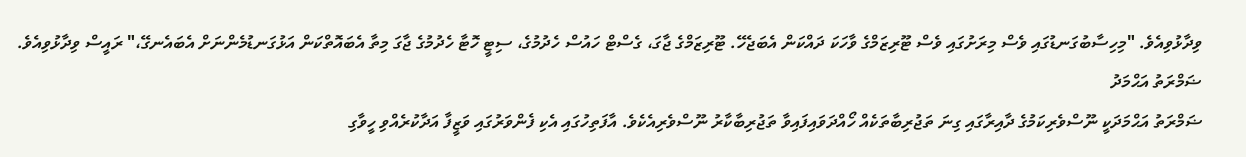ވިދާޅުވިއެވެ. "މިހިސާބުގަނޑުގައި ވެސް މިރަށުގައި ވެސް ޓޫރިޒަމްގެ ވާހަކަ ދައްކަން އެބަޖެހޭ. ޓޫރިޒަމްގެ ޖާގަ، ގެސްޓް ހައުސް ހެދުމުގެ، ސިޓީ ހޮޓާ ހެދުމުގެ ޖާގަ މިތާ އެބައޮތްކަން އަޅުގަނޑުމެންނަށް އެބައެނގޭ،" ރައީސް ވިދާޅުވިއެވެ.
ޟަމްރަތު އަޙްމަދު
ޟަމްރަތު އަޙްމަދަކީ ނޫސްވެރިކަމުގެ ދާއިރާގައި ގިނަ ތަޖުރިބާތަކެއް ހޯއްދަވައިފައިވާ ތަޖުރިބާކާރު ނޫސްވެރިއެކެވެ. އާފަތިހުގައި އެކި ފެންވަރުގައި ވަޒީފާ އަދާކުރެއްވި ހީވާގި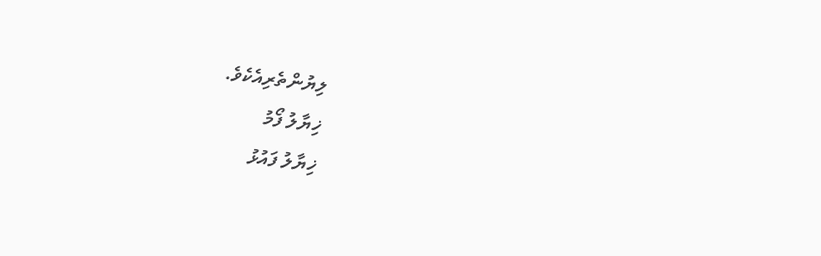ލިޔުންތެރިއެކެވެ.
ޚިޔާލު ފޯމު
ޚިޔާލު ފައުޅު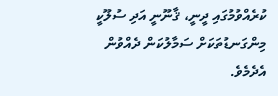ކުރެއްވުމުގައި ދީނީ، ޤާނޫނީ އަދި ސުލޫކީ މިންގަނޑުތަކަށް ސަމާލުކަން ދެއްވުން އެދެމެވެ.